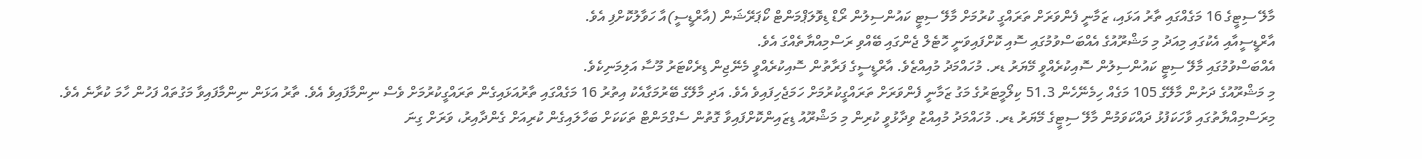މާލޭ ސިޓީގެ 16 މަގެއްގައި ތާރު އަޅައި، ޒަމާނީ ފެންވަރަށް ތަރައްގީ ކުރުމަށް މާލޭ ސިޓީ ކައުންސިލުން ރޯޑް ޑިވޮލަޕްމަންޓް ކޯޕަރޭޝަން (އާރްޑީސީ)އާ ހަވާލުކޮށްފި އެވެ.
އާރްޑީސީއާއި އެކުގައި މިއަދު މި މަޝްރޫއުގެ އެއްބަސްވުމުގައި ސޮއި ކޮށްފައިވަނީ ހޮޓެލް ޖެންގައި ބޭއްވި ރަސްމިއްޔާތެއްގަ އެވެ.
އެއްބަސްވުމުގައި މާލޭ ސިޓީ ކައުންސިލުން ސޮއިކުރެއްވީ މޭޔަރު ޑރ. މުހައްމަދު މުއިއްޒެވެ. އާރްޑީސީގެ ފަރާތުން ސޮއިކުރެއްވީ މެނޭޖިން ޑިރެކްޓަރު މޫސާ އަލިމަނިކެވެ.
މި މަޝްރޫއުގެ ދަށުން މާލޭގެ 105 މަގެއް ހިމެނޭހެން 51.3 ކިލޯމީޓަރުގެ މަގު ޒަމާނީ ފެންވަރަށް ތަރައްގީކުރުމަށް ހަމަޖެހިފައިވެ އެވެ. އަދި މާލޭގެ ބޭރުމަގާއެކު އިތުރު 16 މަގެއްގައި ތާރުއަޅައިގެން ތަރައްގީކުރުމަށް ވެސް ނިންމާފައިވެ އެވެ. ތާރު އަޅަން ނިންމާފައިވާ މަގުތައް ފަހުން ހާމަ ކުރާނެ އެވެ.
މިރަސްމިއްޔާތުގައި ވާހަކަފުޅު ދައްކަވަމުން މާލޭ ސިޓީގެ މޭޔަރު ޑރ. މުހައްމަދު މުއިއްޒު ވިދާޅުވީ ކުރިން މި މަޝްރޫއު ޑިޒައިންކޮށްފައިވާ ގޮތުން ސެގްމަންޓް ތަކަކަށް ބަހާލައިގެން ކުރިއަށް ގެންދާއިރު، ވަރަށް ގިނަ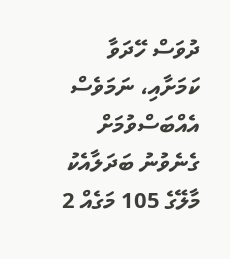ދުވަސް ހޭދަވާ ކަމަށާއި، ނަމަވެސް އެއްބަސްވުމަށް ގެނެވުނު ބަދަލާއެކު މާލޭގެ 105 މަގެއް 2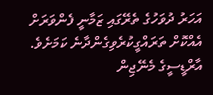އަހަރު ދުވަހުގެ ތެރޭގައި ޒަމާނީ ފެންވަރަށް އެއްކޮށް ތަރައްގީކުރެވިގެންދާނެ ކަމަށެވެ.
އާރްޑީސީގެ މެނޭޖިން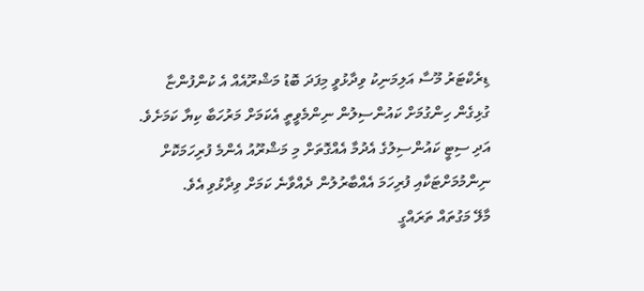ޑިރެކްޓަރު މޫސާ އަލިމަނިކު ވިދާޅުވީ މިފަދަ ބޮޑު މަޝްރޫއެއް އެ ކުންފުންޏާ ގުޅިގެން ހިންގުމަށް ކައުންސިލުން ނިންމެވީތީ އެކަމަށް މަރުހަބާ ކިޔާ ކަމަށެވެ. އަދި ސިޓީ ކައުންސިލުގެ އެދުމާ އެއްގޮތަށް މި މަޝްރޫއު އެންމެ ފުރިހަމަކޮށް ނިންމުމަށްޓަކާއި ފުރިހަމަ އެއްބާރުލުން ދެއްވާނެ ކަމަށް ވިދާޅުވި އެވެ.
މާލޭ މަގުތައް ތަރައްގީ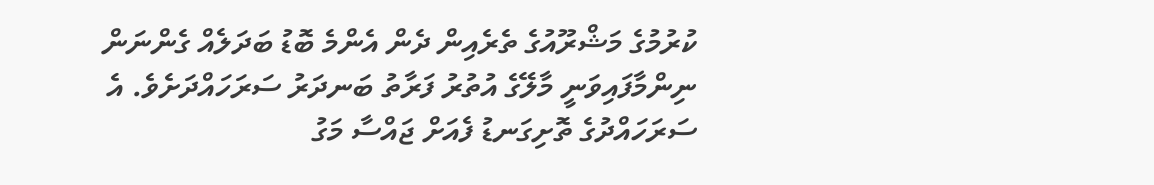ކުރުމުގެ މަޝްރޫއުގެ ތެރެއިން ދެން އެންމެ ބޮޑު ބަދަލެއް ގެންނަން ނިންމާފައިވަނީ މާލޭގެ އުތުރު ފަރާތު ބަނދަރު ސަރަހައްދަށެވެ. އެ ސަރަހައްދުގެ ތޮށިގަނޑު ފެއަށް ޖައްސާ މަގު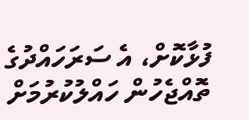ފުޅާކޮށް، އެ ސަރަހައްދުގެ ތޮއްޖެހުން ހައްލުކުރުމަށް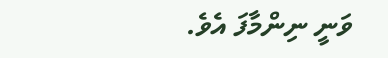ވަނީ ނިންމާފަ އެވެ.